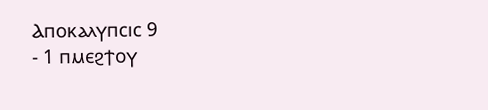Ⲁⲡⲟⲕⲁⲗⲩⲡⲥⲓⲥ 9
- 1 ⲡⲙⲉϩϯⲟⲩ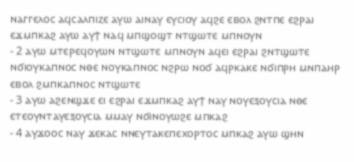ⲛⲁⲅⲅⲉⲗⲟⲥ ⲁϥⲥⲁⲗⲡⲓⲍⲉ ⲁⲩⲱ ⲁⲓⲛⲁⲩ ⲉⲩⲥⲓⲟⲩ ⲁϥϩⲉ ⲉⲃⲟⲗ ϩⲛⲧⲡⲉ ⲉϩⲣⲁⲓ ⲉϫⲙⲡⲕⲁϩ ⲁⲩⲱ ⲁⲩϯ ⲛⲁϥ ⲙⲡϣⲟϣⲧ ⲛⲧϣⲱⲧⲉ ⲙⲡⲛⲟⲩⲛ
- 2 ⲁⲩⲱ ⲙⲧⲉⲣⲉϥⲟⲩⲱⲛ ⲛⲧϣⲱⲧⲉ ⲙⲡⲛⲟⲩⲛ ⲁϥⲉⲓ ⲉϩⲣⲁⲓ ϩⲛⲧϣⲱⲧⲉ ⲛϭⲓⲟⲩⲕⲁⲡⲛⲟⲥ ⲛⲑⲉ ⲛⲟⲩⲕⲁⲡⲛⲟⲥ ⲛϩⲣⲱ ⲛⲟϭ ⲁϥⲣⲕⲁⲕⲉ ⲛϭⲓⲡⲣⲏ ⲙⲛⲡⲁⲏⲣ ⲉⲃⲟⲗ ϩⲙⲡⲕⲁⲡⲛⲟⲥ ⲛⲧϣⲱⲧⲉ
- 3 ⲁⲩⲱ ⲁϩⲉⲛϣϫⲉ ⲉⲓ ⲉϩⲣⲁⲓ ⲉϫⲙⲡⲕⲁϩ ⲁⲩϯ ⲛⲁⲩ ⲛⲟⲩⲉⲝⲟⲩⲥⲓⲁ ⲛⲑⲉ ⲉⲧⲉⲟⲩⲛⲧⲁⲩⲉⲝⲟⲩⲥⲓⲁ ⲙⲙⲁⲩ ⲛϭⲓⲛⲟⲩⲱϩⲉ ⲙⲡⲕⲁϩ
- 4 ⲁⲩϫⲟⲟⲥ ⲛⲁⲩ ϫⲉⲕⲁⲥ ⲛⲛⲉⲩⲧⲁⲕⲉⲡⲉⲭⲟⲣⲧⲟⲥ ⲙⲡⲕⲁϩ ⲁⲩⲱ ϣⲏⲛ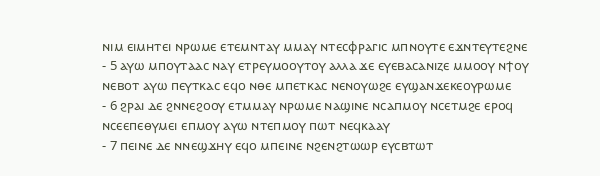ⲛⲓⲙ ⲉⲓⲙⲏⲧⲉⲓ ⲛⲣⲱⲙⲉ ⲉⲧⲉⲙⲛⲧⲁⲩ ⲙⲙⲁⲩ ⲛⲧⲉⲥⲫⲣⲁⲅⲓⲥ ⲙⲡⲛⲟⲩⲧⲉ ⲉϫⲛⲧⲉⲩⲧⲉϩⲛⲉ
- 5 ⲁⲩⲱ ⲙⲡⲟⲩⲧⲁⲁⲥ ⲛⲁⲩ ⲉⲧⲣⲉⲩⲙⲟⲟⲩⲧⲟⲩ ⲁⲗⲗⲁ ϫⲉ ⲉⲩⲉⲃⲁⲥⲁⲛⲓⲍⲉ ⲙⲙⲟⲟⲩ ⲛϯⲟⲩ ⲛⲉⲃⲟⲧ ⲁⲩⲱ ⲡⲉⲩⲧⲕⲁⲥ ⲉϥⲟ ⲛⲑⲉ ⲙⲡⲉⲧⲕⲁⲥ ⲛⲉⲛⲟⲩⲱϩⲉ ⲉⲩϣⲁⲛϫⲉⲕⲉⲟⲩⲣⲱⲙⲉ
- 6 ϩⲣⲁⲓ ⲇⲉ ϩⲛⲛⲉϩⲟⲟⲩ ⲉⲧⲙⲙⲁⲩ ⲛⲣⲱⲙⲉ ⲛⲁϣⲓⲛⲉ ⲛⲥⲁⲡⲙⲟⲩ ⲛⲥⲉⲧⲙϩⲉ ⲉⲣⲟϥ ⲛⲥⲉⲉⲡⲉⲑⲩⲙⲉⲓ ⲉⲡⲙⲟⲩ ⲁⲩⲱ ⲛⲧⲉⲡⲙⲟⲩ ⲡⲱⲧ ⲛⲉϥⲕⲁⲁⲩ
- 7 ⲡⲉⲓⲛⲉ ⲇⲉ ⲛⲛⲉϣϫⲏⲩ ⲉϥⲟ ⲙⲡⲉⲓⲛⲉ ⲛϩⲉⲛϩⲧⲱⲱⲣ ⲉⲩⲥⲃⲧⲱⲧ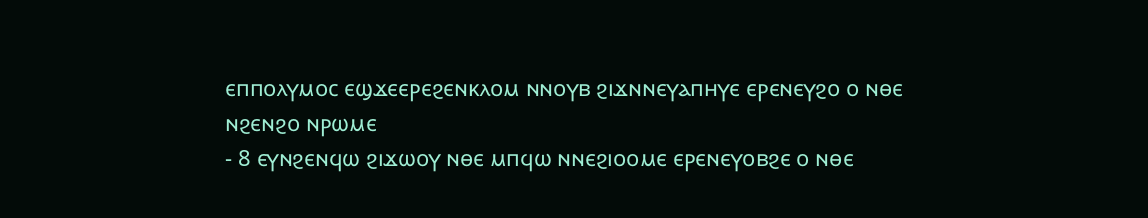ⲉⲡⲡⲟⲗⲩⲙⲟⲥ ⲉϣϫⲉⲉⲣⲉϩⲉⲛⲕⲗⲟⲙ ⲛⲛⲟⲩⲃ ϩⲓϫⲛⲛⲉⲩⲁⲡⲏⲩⲉ ⲉⲣⲉⲛⲉⲩϩⲟ ⲟ ⲛⲑⲉ ⲛϩⲉⲛϩⲟ ⲛⲣⲱⲙⲉ
- 8 ⲉⲩⲛϩⲉⲛϥⲱ ϩⲓϫⲱⲟⲩ ⲛⲑⲉ ⲙⲡϥⲱ ⲛⲛⲉϩⲓⲟⲟⲙⲉ ⲉⲣⲉⲛⲉⲩⲟⲃϩⲉ ⲟ ⲛⲑⲉ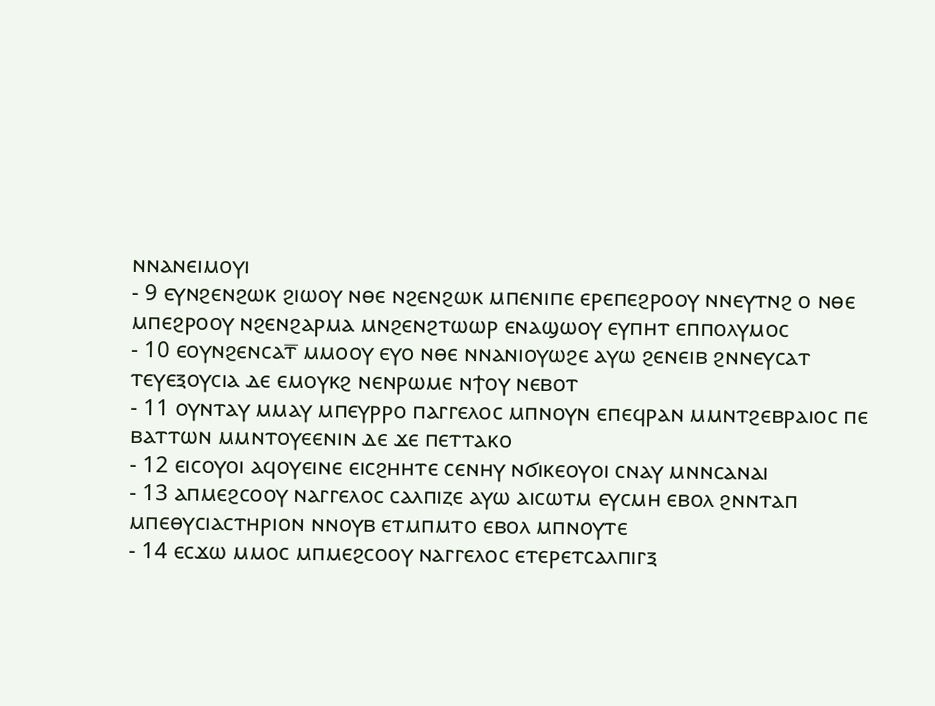ⲛⲛⲁⲛⲉⲓⲙⲟⲩⲓ
- 9 ⲉⲩⲛϩⲉⲛϩⲱⲕ ϩⲓⲱⲟⲩ ⲛⲑⲉ ⲛϩⲉⲛϩⲱⲕ ⲙⲡⲉⲛⲓⲡⲉ ⲉⲣⲉⲡⲉϩⲣⲟⲟⲩ ⲛⲛⲉⲩⲧⲛϩ ⲟ ⲛⲑⲉ ⲙⲡⲉϩⲣⲟⲟⲩ ⲛϩⲉⲛϩⲁⲣⲙⲁ ⲙⲛϩⲉⲛϩⲧⲱⲱⲣ ⲉⲛⲁϣⲱⲟⲩ ⲉⲩⲡⲏⲧ ⲉⲡⲡⲟⲗⲩⲙⲟⲥ
- 10 ⲉⲟⲩⲛϩⲉⲛⲥⲁⲧ̅ ⲙⲙⲟⲟⲩ ⲉⲩⲟ ⲛⲑⲉ ⲛⲛⲁⲛⲓⲟⲩⲱϩⲉ ⲁⲩⲱ ϩⲉⲛⲉⲓⲃ ϩⲛⲛⲉⲩⲥⲁⲧ ⲧⲉⲩⲉⲝⲟⲩⲥⲓⲁ ⲇⲉ ⲉⲙⲟⲩⲕϩ ⲛⲉⲛⲣⲱⲙⲉ ⲛϯⲟⲩ ⲛⲉⲃⲟⲧ
- 11 ⲟⲩⲛⲧⲁⲩ ⲙⲙⲁⲩ ⲙⲡⲉⲩⲣⲣⲟ ⲡⲁⲅⲅⲉⲗⲟⲥ ⲙⲡⲛⲟⲩⲛ ⲉⲡⲉϥⲣⲁⲛ ⲙⲙⲛⲧϩⲉⲃⲣⲁⲓⲟⲥ ⲡⲉ ⲃⲁⲧⲧⲱⲛ ⲙⲙⲛⲧⲟⲩⲉⲉⲛⲓⲛ ⲇⲉ ϫⲉ ⲡⲉⲧⲧⲁⲕⲟ
- 12 ⲉⲓⲥⲟⲩⲟⲓ ⲁϥⲟⲩⲉⲓⲛⲉ ⲉⲓⲥϩⲏⲏⲧⲉ ⲥⲉⲛⲏⲩ ⲛϭⲓⲕⲉⲟⲩⲟⲓ ⲥⲛⲁⲩ ⲙⲛⲛⲥⲁⲛⲁⲓ
- 13 ⲁⲡⲙⲉϩⲥⲟⲟⲩ ⲛⲁⲅⲅⲉⲗⲟⲥ ⲥⲁⲗⲡⲓⲍⲉ ⲁⲩⲱ ⲁⲓⲥⲱⲧⲙ ⲉⲩⲥⲙⲏ ⲉⲃⲟⲗ ϩⲛⲛⲧⲁⲡ ⲙⲡⲉⲑⲩⲥⲓⲁⲥⲧⲏⲣⲓⲟⲛ ⲛⲛⲟⲩⲃ ⲉⲧⲙⲡⲙⲧⲟ ⲉⲃⲟⲗ ⲙⲡⲛⲟⲩⲧⲉ
- 14 ⲉⲥϫⲱ ⲙⲙⲟⲥ ⲙⲡⲙⲉϩⲥⲟⲟⲩ ⲛⲁⲅⲅⲉⲗⲟⲥ ⲉⲧⲉⲣⲉⲧⲥⲁⲗⲡⲓⲅⲝ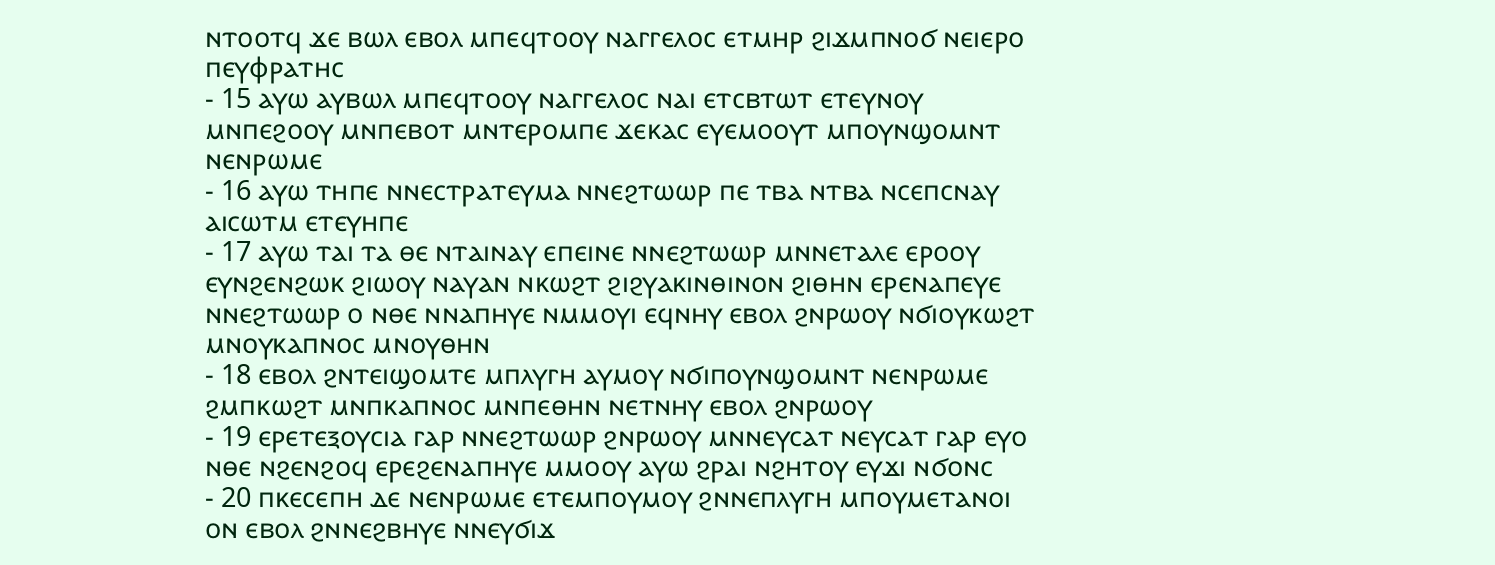ⲛⲧⲟⲟⲧϥ ϫⲉ ⲃⲱⲗ ⲉⲃⲟⲗ ⲙⲡⲉϥⲧⲟⲟⲩ ⲛⲁⲅⲅⲉⲗⲟⲥ ⲉⲧⲙⲏⲣ ϩⲓϫⲙⲡⲛⲟϭ ⲛⲉⲓⲉⲣⲟ ⲡⲉⲩⲫⲣⲁⲧⲏⲥ
- 15 ⲁⲩⲱ ⲁⲩⲃⲱⲗ ⲙⲡⲉϥⲧⲟⲟⲩ ⲛⲁⲅⲅⲉⲗⲟⲥ ⲛⲁⲓ ⲉⲧⲥⲃⲧⲱⲧ ⲉⲧⲉⲩⲛⲟⲩ ⲙⲛⲡⲉϩⲟⲟⲩ ⲙⲛⲡⲉⲃⲟⲧ ⲙⲛⲧⲉⲣⲟⲙⲡⲉ ϫⲉⲕⲁⲥ ⲉⲩⲉⲙⲟⲟⲩⲧ ⲙⲡⲟⲩⲛϣⲟⲙⲛⲧ ⲛⲉⲛⲣⲱⲙⲉ
- 16 ⲁⲩⲱ ⲧⲏⲡⲉ ⲛⲛⲉⲥⲧⲣⲁⲧⲉⲩⲙⲁ ⲛⲛⲉϩⲧⲱⲱⲣ ⲡⲉ ⲧⲃⲁ ⲛⲧⲃⲁ ⲛⲥⲉⲡⲥⲛⲁⲩ ⲁⲓⲥⲱⲧⲙ ⲉⲧⲉⲩⲏⲡⲉ
- 17 ⲁⲩⲱ ⲧⲁⲓ ⲧⲁ ⲑⲉ ⲛⲧⲁⲓⲛⲁⲩ ⲉⲡⲉⲓⲛⲉ ⲛⲛⲉϩⲧⲱⲱⲣ ⲙⲛⲛⲉⲧⲁⲗⲉ ⲉⲣⲟⲟⲩ ⲉⲩⲛϩⲉⲛϩⲱⲕ ϩⲓⲱⲟⲩ ⲛⲁⲩⲁⲛ ⲛⲕⲱϩⲧ ϩⲓϩⲩⲁⲕⲓⲛⲑⲓⲛⲟⲛ ϩⲓⲑⲏⲛ ⲉⲣⲉⲛⲁⲡⲉⲩⲉ ⲛⲛⲉϩⲧⲱⲱⲣ ⲟ ⲛⲑⲉ ⲛⲛⲁⲡⲏⲩⲉ ⲛⲙⲙⲟⲩⲓ ⲉϥⲛⲏⲩ ⲉⲃⲟⲗ ϩⲛⲣⲱⲟⲩ ⲛϭⲓⲟⲩⲕⲱϩⲧ ⲙⲛⲟⲩⲕⲁⲡⲛⲟⲥ ⲙⲛⲟⲩⲑⲏⲛ
- 18 ⲉⲃⲟⲗ ϩⲛⲧⲉⲓϣⲟⲙⲧⲉ ⲙⲡⲗⲩⲅⲏ ⲁⲩⲙⲟⲩ ⲛϭⲓⲡⲟⲩⲛϣⲟⲙⲛⲧ ⲛⲉⲛⲣⲱⲙⲉ ϩⲙⲡⲕⲱϩⲧ ⲙⲛⲡⲕⲁⲡⲛⲟⲥ ⲙⲛⲡⲉⲑⲏⲛ ⲛⲉⲧⲛⲏⲩ ⲉⲃⲟⲗ ϩⲛⲣⲱⲟⲩ
- 19 ⲉⲣⲉⲧⲉⲝⲟⲩⲥⲓⲁ ⲅⲁⲣ ⲛⲛⲉϩⲧⲱⲱⲣ ϩⲛⲣⲱⲟⲩ ⲙⲛⲛⲉⲩⲥⲁⲧ ⲛⲉⲩⲥⲁⲧ ⲅⲁⲣ ⲉⲩⲟ ⲛⲑⲉ ⲛϩⲉⲛϩⲟϥ ⲉⲣⲉϩⲉⲛⲁⲡⲏⲩⲉ ⲙⲙⲟⲟⲩ ⲁⲩⲱ ϩⲣⲁⲓ ⲛϩⲏⲧⲟⲩ ⲉⲩϫⲓ ⲛϭⲟⲛⲥ
- 20 ⲡⲕⲉⲥⲉⲡⲏ ⲇⲉ ⲛⲉⲛⲣⲱⲙⲉ ⲉⲧⲉⲙⲡⲟⲩⲙⲟⲩ ϩⲛⲛⲉⲡⲗⲩⲅⲏ ⲙⲡⲟⲩⲙⲉⲧⲁⲛⲟⲓ ⲟⲛ ⲉⲃⲟⲗ ϩⲛⲛⲉϩⲃⲏⲩⲉ ⲛⲛⲉⲩϭⲓϫ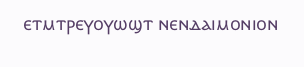ⲉⲧⲙⲧⲣⲉⲩⲟⲩⲱϣⲧ ⲛⲉⲛⲇⲁⲓⲙⲟⲛⲓⲟⲛ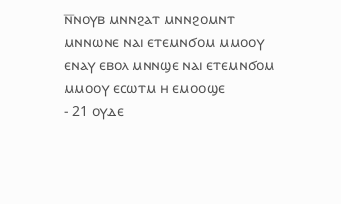ⲛ̅ⲛⲟⲩⲃ ⲙⲛⲛϩⲁⲧ ⲙⲛⲛϩⲟⲙⲛⲧ ⲙⲛⲛⲱⲛⲉ ⲛⲁⲓ ⲉⲧⲉⲙⲛϭⲟⲙ ⲙⲙⲟⲟⲩ ⲉⲛⲁⲩ ⲉⲃⲟⲗ ⲙⲛⲛϣⲉ ⲛⲁⲓ ⲉⲧⲉⲙⲛϭⲟⲙ ⲙⲙⲟⲟⲩ ⲉⲥⲱⲧⲙ ⲏ ⲉⲙⲟⲟϣⲉ
- 21 ⲟⲩⲇⲉ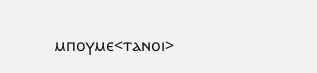ⲙⲡⲟⲩⲙⲉ<ⲧⲁⲛⲟⲓ>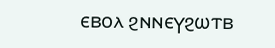ⲉⲃⲟⲗ ϩⲛⲛⲉⲩϩⲱⲧⲃ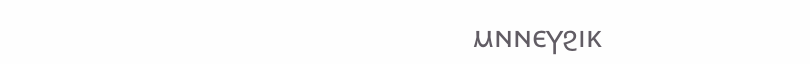ⲙⲛⲛⲉⲩϩⲓⲕ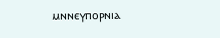ⲙⲛⲛⲉⲩⲡⲟⲣⲛⲓⲁ